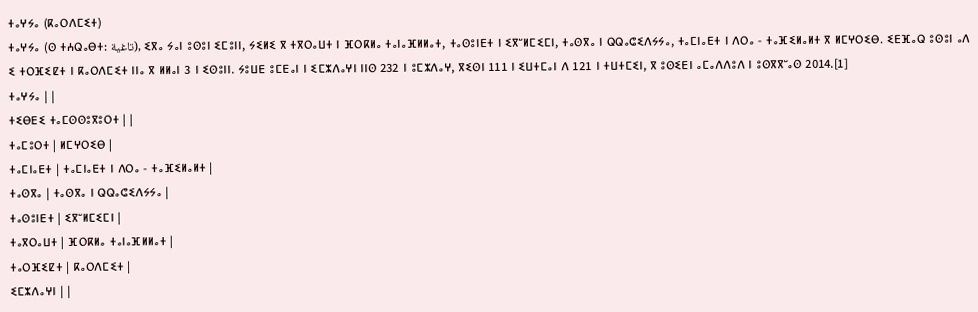ⵜⴰⵖⵢⴰ (ⴽⴰⵔⴷⵎⵉⵜ)
ⵜⴰⵖⵢⴰ (ⵙ ⵜⵄⵕⴰⴱⵜ: تاغية), ⵉⴳⴰ ⵢⴰⵏ ⵓⵙⵓⵏ ⵉⵎⵓⵏⵏ, ⵢⵉⵍⵉ ⴳ ⵜⴳⵔⴰⵡⵜ ⵏ ⴼⵔⴽⵍⴰ ⵜⴰⵏⴰⴼⵍⵍⴰⵜ, ⵜⴰⵙⵓⵏⴹⵜ ⵏ ⵉⴳⵯⵍⵎⵉⵎⵏ, ⵜⴰⵙⴳⴰ ⵏ ⵕⵕⴰⵛⵉⴷⵢⵢⴰ, ⵜⴰⵎⵏⴰⴹⵜ ⵏ ⴷⵔⴰ - ⵜⴰⴼⵉⵍⴰⵍⵜ ⴳ ⵍⵎⵖⵔⵉⴱ. ⵉⴹⴼⴰⵕ ⵓⵙⵓⵏ ⴰⴷ ⵉ ⵜⵔⴼⵉⵇⵜ ⵏ ⴽⴰⵔⴷⵎⵉⵜ ⵏⵏⴰ ⴳ ⵍⵍⴰⵏ 3 ⵏ ⵉⵙⵓⵏⵏ. ⵢⵓⵡⴹ ⵓⵎⴹⴰⵏ ⵏ ⵉⵎⵣⴷⴰⵖⵏ ⵏⵏⵙ 232 ⵏ ⵓⵎⵣⴷⴰⵖ, ⴳⵉⵙⵏ 111 ⵏ ⵉⵡⵜⵎⴰⵏ ⴷ 121 ⵏ ⵜⵡⵜⵎⵉⵏ, ⴳ ⵓⵙⵉⴹⵏ ⴰⵎⴰⴷⴷⵓⴷ ⵏ ⵓⵙⴳⴳⵯⴰⵙ 2014.[1]
ⵜⴰⵖⵢⴰ | |
ⵜⵉⴱⴹⵉ ⵜⴰⵎⵙⵙⵓⴳⵓⵔⵜ | |
ⵜⴰⵎⵓⵔⵜ | ⵍⵎⵖⵔⵉⴱ |
ⵜⴰⵎⵏⴰⴹⵜ | ⵜⴰⵎⵏⴰⴹⵜ ⵏ ⴷⵔⴰ - ⵜⴰⴼⵉⵍⴰⵍⵜ |
ⵜⴰⵙⴳⴰ | ⵜⴰⵙⴳⴰ ⵏ ⵕⵕⴰⵛⵉⴷⵢⵢⴰ |
ⵜⴰⵙⵓⵏⴹⵜ | ⵉⴳⵯⵍⵎⵉⵎⵏ |
ⵜⴰⴳⵔⴰⵡⵜ | ⴼⵔⴽⵍⴰ ⵜⴰⵏⴰⴼⵍⵍⴰⵜ |
ⵜⴰⵔⴼⵉⵇⵜ | ⴽⴰⵔⴷⵎⵉⵜ |
ⵉⵎⵣⴷⴰⵖⵏ | |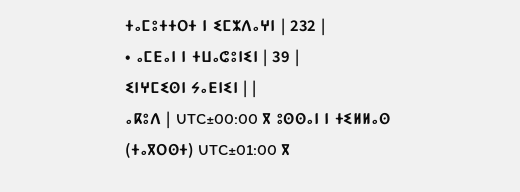ⵜⴰⵎⵓⵜⵜⵔⵜ ⵏ ⵉⵎⵣⴷⴰⵖⵏ | 232 |
• ⴰⵎⴹⴰⵏ ⵏ ⵜⵡⴰⵛⵓⵏⵉⵏ | 39 |
ⵉⵏⵖⵎⵉⵙⵏ ⵢⴰⴹⵏⵉⵏ | |
ⴰⴽⵓⴷ | UTC±00:00 ⴳ ⵓⵙⵙⴰⵏ ⵏ ⵜⵉⵍⵍⴰⵙ (ⵜⴰⴳⵔⵙⵜ) UTC±01:00 ⴳ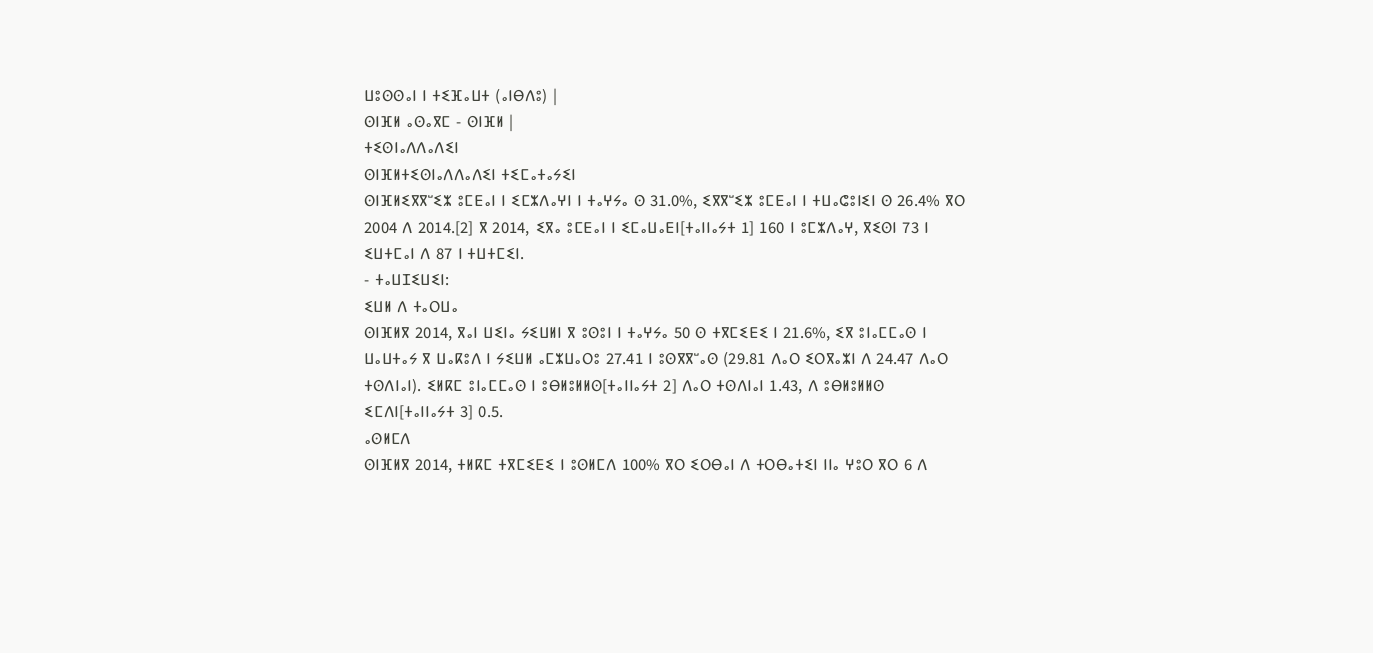ⵡⵓⵙⵙⴰⵏ ⵏ ⵜⵉⴼⴰⵡⵜ (ⴰⵏⴱⴷⵓ) |
ⵙⵏⴼⵍ ⴰⵙⴰⴳⵎ - ⵙⵏⴼⵍ |
ⵜⵉⵙⵏⴰⴷⴷⴰⴷⵉⵏ
ⵙⵏⴼⵍⵜⵉⵙⵏⴰⴷⴷⴰⴷⵉⵏ ⵜⵉⵎⴰⵜⴰⵢⵉⵏ
ⵙⵏⴼⵍⵉⴳⴳⵯⵉⵣ ⵓⵎⴹⴰⵏ ⵏ ⵉⵎⵣⴷⴰⵖⵏ ⵏ ⵜⴰⵖⵢⴰ ⵙ 31.0%, ⵉⴳⴳⵯⵉⵣ ⵓⵎⴹⴰⵏ ⵏ ⵜⵡⴰⵛⵓⵏⵉⵏ ⵙ 26.4% ⴳⵔ 2004 ⴷ 2014.[2] ⴳ 2014, ⵉⴳⴰ ⵓⵎⴹⴰⵏ ⵏ ⵉⵎⴰⵡⴰⴹⵏ[ⵜⴰⵏⵏⴰⵢⵜ 1] 160 ⵏ ⵓⵎⵣⴷⴰⵖ, ⴳⵉⵙⵏ 73 ⵏ ⵉⵡⵜⵎⴰⵏ ⴷ 87 ⵏ ⵜⵡⵜⵎⵉⵏ.
- ⵜⴰⵡⵊⵉⵡⵉⵏ:
ⵉⵡⵍ ⴷ ⵜⴰⵔⵡⴰ
ⵙⵏⴼⵍⴳ 2014, ⴳⴰⵏ ⵡⵉⵏⴰ ⵢⵉⵡⵍⵏ ⴳ ⵓⵙⵓⵏ ⵏ ⵜⴰⵖⵢⴰ 50 ⵙ ⵜⴳⵎⵉⴹⵉ ⵏ 21.6%, ⵉⴳ ⵓⵏⴰⵎⵎⴰⵙ ⵏ ⵡⴰⵡⵜⴰⵢ ⴳ ⵡⴰⴽⵓⴷ ⵏ ⵢⵉⵡⵍ ⴰⵎⵣⵡⴰⵔⵓ 27.41 ⵏ ⵓⵙⴳⴳⵯⴰⵙ (29.81 ⴷⴰⵔ ⵉⵔⴳⴰⵣⵏ ⴷ 24.47 ⴷⴰⵔ ⵜⵙⴷⵏⴰⵏ). ⵉⵍⴽⵎ ⵓⵏⴰⵎⵎⴰⵙ ⵏ ⵓⴱⵍⵓⵍⵍⵙ[ⵜⴰⵏⵏⴰⵢⵜ 2] ⴷⴰⵔ ⵜⵙⴷⵏⴰⵏ 1.43, ⴷ ⵓⴱⵍⵓⵍⵍⵙ ⵉⵎⴷⵏ[ⵜⴰⵏⵏⴰⵢⵜ 3] 0.5.
ⴰⵙⵍⵎⴷ
ⵙⵏⴼⵍⴳ 2014, ⵜⵍⴽⵎ ⵜⴳⵎⵉⴹⵉ ⵏ ⵓⵙⵍⵎⴷ 100% ⴳⵔ ⵉⵔⴱⴰⵏ ⴷ ⵜⵔⴱⴰⵜⵉⵏ ⵏⵏⴰ ⵖⵓⵔ ⴳⵔ 6 ⴷ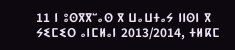11 ⵏ ⵓⵙⴳⴳⵯⴰⵙ ⴳ ⵡⴰⵡⵜⴰⵢ ⵏⵏⵙⵏ ⴳ ⵢⵉⵎⵉⵔ ⴰⵏⵎⵍⴰⵏ 2013/2014, ⵜⵍⴽⵎ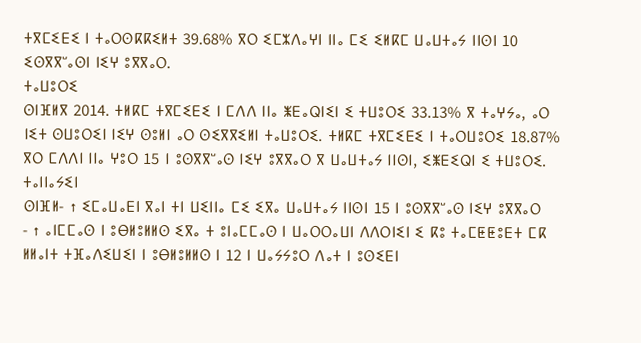ⵜⴳⵎⵉⴹⵉ ⵏ ⵜⴰⵔⵙⴽⴽⵉⵍⵜ 39.68% ⴳⵔ ⵉⵎⵣⴷⴰⵖⵏ ⵏⵏⴰ ⵎⵉ ⵉⵍⴽⵎ ⵡⴰⵡⵜⴰⵢ ⵏⵏⵙⵏ 10 ⵉⵙⴳⴳⵯⴰⵙⵏ ⵏⵉⵖ ⵓⴳⴳⴰⵔ.
ⵜⴰⵡⵓⵔⵉ
ⵙⵏⴼⵍⴳ 2014. ⵜⵍⴽⵎ ⵜⴳⵎⵉⴹⵉ ⵏ ⵎⴷⴷ ⵏⵏⴰ ⵥⴹⴰⵕⵏⵉⵏ ⵉ ⵜⵡⵓⵔⵉ 33.13% ⴳ ⵜⴰⵖⵢⴰ, ⴰⵔ ⵏⵉⵜ ⵙⵡⵓⵔⵉⵏ ⵏⵉⵖ ⵙⵓⵍⵏ ⴰⵔ ⵙⵉⴳⴳⵉⵍⵏ ⵜⴰⵡⵓⵔⵉ. ⵜⵍⴽⵎ ⵜⴳⵎⵉⴹⵉ ⵏ ⵜⴰⵔⵡⵓⵔⵉ 18.87% ⴳⵔ ⵎⴷⴷⵏ ⵏⵏⴰ ⵖⵓⵔ 15 ⵏ ⵓⵙⴳⴳⵯⴰⵙ ⵏⵉⵖ ⵓⴳⴳⴰⵔ ⴳ ⵡⴰⵡⵜⴰⵢ ⵏⵏⵙⵏ, ⵉⵥⴹⵉⵕⵏ ⵉ ⵜⵡⵓⵔⵉ.
ⵜⴰⵏⵏⴰⵢⵉⵏ
ⵙⵏⴼⵍ- ↑ ⵉⵎⴰⵡⴰⴹⵏ ⴳⴰⵏ ⵜⵏ ⵡⵉⵏⵏⴰ ⵎⵉ ⵉⴳⴰ ⵡⴰⵡⵜⴰⵢ ⵏⵏⵙⵏ 15 ⵏ ⵓⵙⴳⴳⵯⴰⵙ ⵏⵉⵖ ⵓⴳⴳⴰⵔ
- ↑ ⴰⵏⵎⵎⴰⵙ ⵏ ⵓⴱⵍⵓⵍⵍⵙ ⵉⴳⴰ ⵜ ⵓⵏⴰⵎⵎⴰⵙ ⵏ ⵡⴰⵔⵔⴰⵡⵏ ⴷⴷⵔⵏⵉⵏ ⵉ ⴽⵓ ⵜⴰⵎⵟⵟⵓⴹⵜ ⵎⴽ ⵍⵍⴰⵏⵜ ⵜⴼⴰⴷⵉⵡⵉⵏ ⵏ ⵓⴱⵍⵓⵍⵍⵙ ⵏ 12 ⵏ ⵡⴰⵢⵢⵓⵔ ⴷⴰⵜ ⵏ ⵓⵙⵉⴹⵏ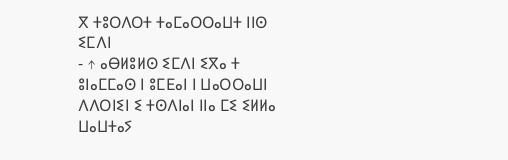ⴳ ⵜⵓⵔⴷⵔⵜ ⵜⴰⵎⴰⵔⵔⴰⵡⵜ ⵏⵏⵙ ⵉⵎⴷⵏ
- ↑ ⴰⴱⵍⵓⵍⵙ ⵉⵎⴷⵏ ⵉⴳⴰ ⵜ ⵓⵏⴰⵎⵎⴰⵙ ⵏ ⵓⵎⴹⴰⵏ ⵏ ⵡⴰⵔⵔⴰⵡⵏ ⴷⴷⵔⵏⵉⵏ ⵉ ⵜⵙⴷⵏⴰⵏ ⵏⵏⴰ ⵎⵉ ⵉⵍⵍⴰ ⵡⴰⵡⵜⴰⵢ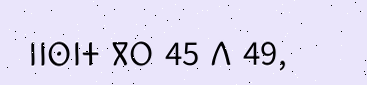ⵏⵏⵙⵏⵜ ⴳⵔ 45 ⴷ 49,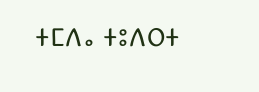ⵜⵎⴷⴰ ⵜⵓⴷⵔⵜ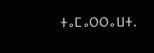ⵜⴰⵎⴰⵔⵔⴰⵡⵜ.